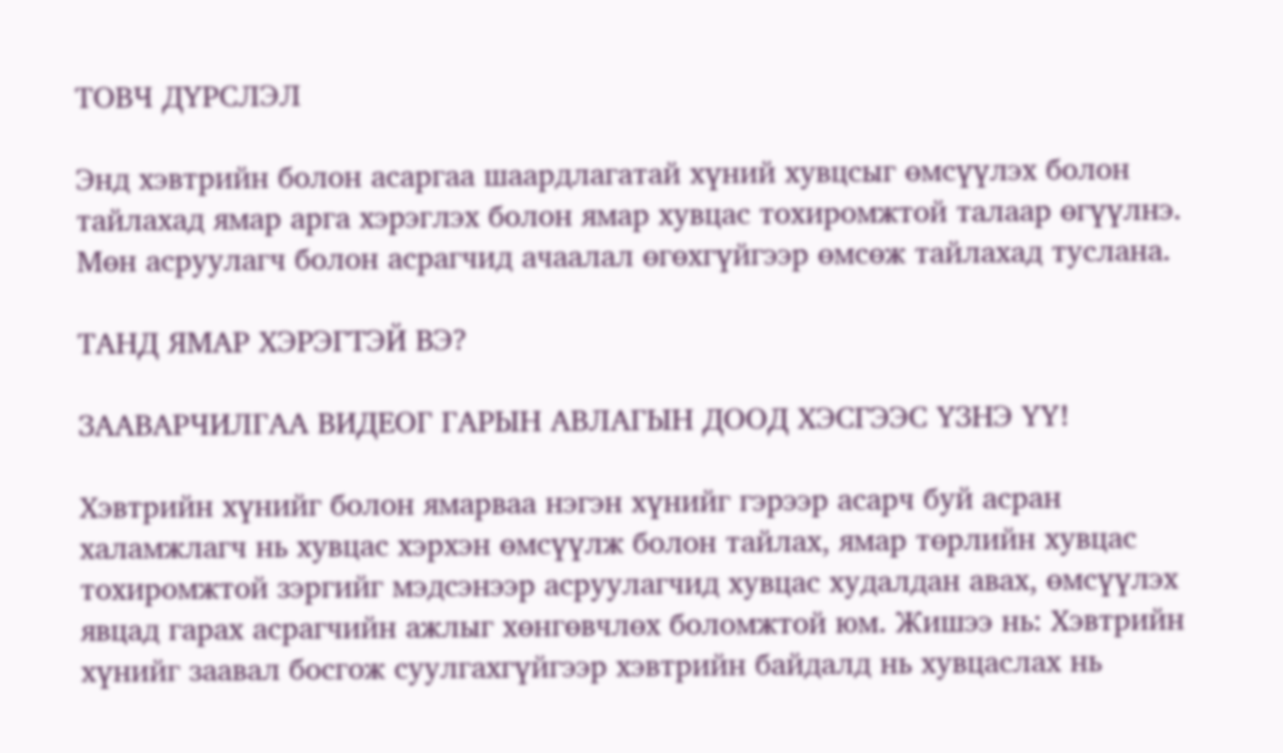ТОВЧ ДҮРСЛЭЛ

Энд хэвтрийн болон асаргаа шаардлагатай хүний хувцсыг өмсүүлэх болон тайлахад ямар арга хэрэглэх болон ямар хувцас тохиромжтой талаар өгүүлнэ. Мөн асруулагч болон асрагчид ачаалал өгөхгүйгээр өмсөж тайлахад туслана.

ТАНД ЯМАР ХЭРЭГТЭЙ ВЭ?

ЗААВАРЧИЛГАА ВИДЕОГ ГАРЫН АВЛАГЫН ДООД ХЭСГЭЭС ҮЗНЭ ҮҮ!

Хэвтрийн хүнийг болон ямарваа нэгэн хүнийг гэрээр асарч буй асран халамжлагч нь хувцас хэрхэн өмсүүлж болон тайлах, ямар төрлийн хувцас тохиромжтой зэргийг мэдсэнээр асруулагчид хувцас худалдан авах, өмсүүлэх явцад гарах асрагчийн ажлыг хөнгөвчлөх боломжтой юм. Жишээ нь: Хэвтрийн хүнийг заавал босгож суулгахгүйгээр хэвтрийн байдалд нь хувцаслах нь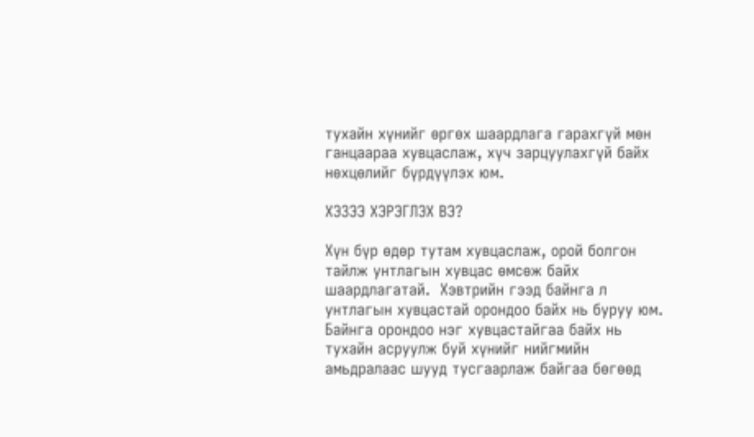тухайн хүнийг өргөх шаардлага гарахгүй мөн ганцаараа хувцаслаж, хүч зарцуулахгүй байх нөхцөлийг бүрдүүлэх юм.

ХЭЗЭЭ ХЭРЭГЛЭХ ВЭ?

Хүн бүр өдөр тутам хувцаслаж, орой болгон тайлж унтлагын хувцас өмсөж байх шаардлагатай.  Хэвтрийн гээд байнга л унтлагын хувцастай орондоо байх нь буруу юм. Байнга орондоо нэг хувцастайгаа байх нь тухайн асруулж буй хүнийг нийгмийн амьдралаас шууд тусгаарлаж байгаа бөгөөд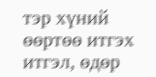тэр хүний өөртөө итгэх итгэл, өдөр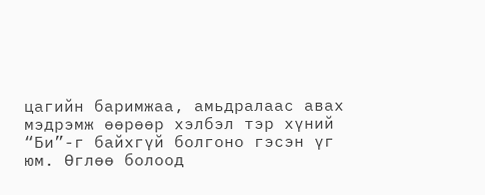цагийн баримжаа, амьдралаас авах мэдрэмж өөрөөр хэлбэл тэр хүний “Би”-г байхгүй болгоно гэсэн үг юм. Өглөө болоод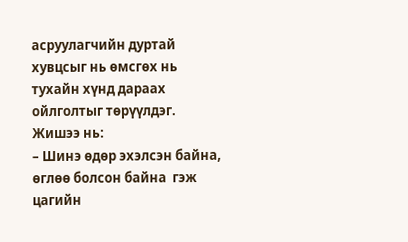асруулагчийн дуртай хувцсыг нь өмсгөх нь тухайн хүнд дараах ойлголтыг төрүүлдэг. Жишээ нь:
– Шинэ өдөр эхэлсэн байна, өглөө болсон байна  гэж цагийн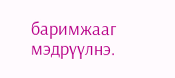баримжааг мэдрүүлнэ.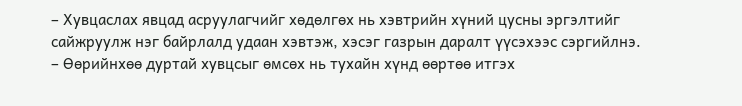– Хувцаслах явцад асруулагчийг хөдөлгөх нь хэвтрийн хүний цусны эргэлтийг сайжруулж нэг байрлалд удаан хэвтэж, хэсэг газрын даралт үүсэхээс сэргийлнэ.
– Өөрийнхөө дуртай хувцсыг өмсөх нь тухайн хүнд өөртөө итгэх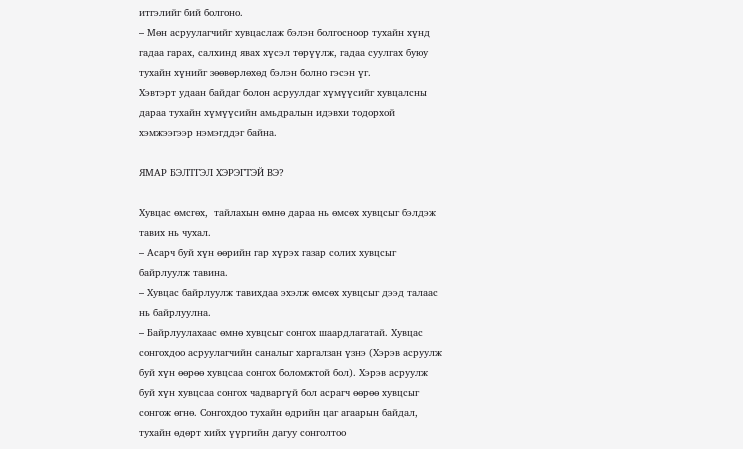итгэлийг бий болгоно.
– Мөн асруулагчийг хувцаслаж бэлэн болгосноор тухайн хүнд гадаа гарах, салхинд явах хүсэл төрүүлж, гадаа суулгах буюу тухайн хүнийг зөөвөрлөхөд бэлэн болно гэсэн үг.
Хэвтэрт удаан байдаг болон асруулдаг хүмүүсийг хувцалсны дараа тухайн хүмүүсийн амьдралын идэвхи тодорхой хэмжээгээр нэмэгддэг байна.

ЯМАР БЭЛТГЭЛ ХЭРЭГТЭЙ ВЭ?

Хувцас өмсгөх,  тайлахын өмнө дараа нь өмсөх хувцсыг бэлдэж тавих нь чухал.
– Асарч буй хүн өөрийн гар хүрэх газар солих хувцсыг байрлуулж тавина.
– Хувцас байрлуулж тавихдаа эхэлж өмсөх хувцсыг дээд талаас нь байрлуулна.
– Байрлуулахаас өмнө хувцсыг сонгох шаардлагатай. Хувцас сонгохдоо асруулагчийн саналыг харгалзан үзнэ (Хэрэв асруулж буй хүн өөрөө хувцсаа сонгох боломжтой бол). Хэрэв асруулж буй хүн хувцсаа сонгох чадваргүй бол асрагч өөрөө хувцсыг сонгож өгнө. Сонгохдоо тухайн өдрийн цаг агаарын байдал, тухайн өдөрт хийх үүргийн дагуу сонголтоо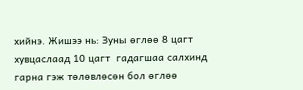хийнэ. Жишээ нь: Зуны өглөө 8 цагт хувцаслаад 10 цагт  гадагшаа салхинд гарна гэж төлөвлөсөн бол өглөө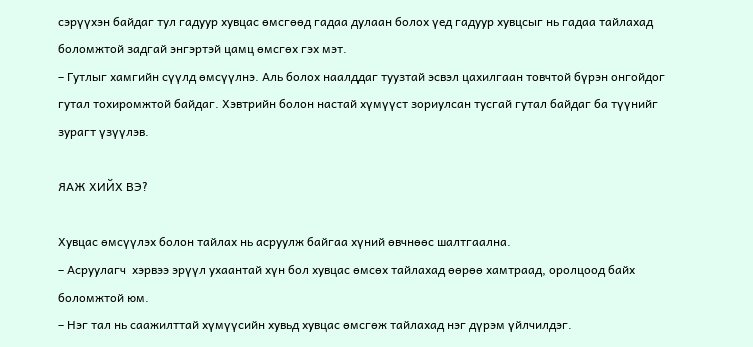сэрүүхэн байдаг тул гадуур хувцас өмсгөөд гадаа дулаан болох үед гадуур хувцсыг нь гадаа тайлахад боломжтой задгай энгэртэй цамц өмсгөх гэх мэт.
– Гутлыг хамгийн сүүлд өмсүүлнэ. Аль болох наалддаг туузтай эсвэл цахилгаан товчтой бүрэн онгойдог гутал тохиромжтой байдаг. Хэвтрийн болон настай хүмүүст зориулсан тусгай гутал байдаг ба түүнийг зурагт үзүүлэв.

ЯАЖ ХИЙХ ВЭ?

Хувцас өмсүүлэх болон тайлах нь асруулж байгаа хүний өвчнөөс шалтгаална.
– Асруулагч  хэрвээ эрүүл ухаантай хүн бол хувцас өмсөх тайлахад өөрөө хамтраад, оролцоод байх боломжтой юм.
– Нэг тал нь саажилттай хүмүүсийн хувьд хувцас өмсгөж тайлахад нэг дүрэм үйлчилдэг.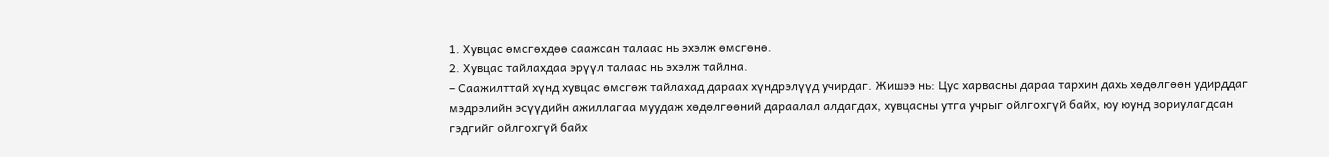1. Хувцас өмсгөхдөө саажсан талаас нь эхэлж өмсгөнө.
2. Хувцас тайлахдаа эрүүл талаас нь эхэлж тайлна.
– Саажилттай хүнд хувцас өмсгөж тайлахад дараах хүндрэлүүд учирдаг. Жишээ нь: Цус харвасны дараа тархин дахь хөдөлгөөн удирддаг мэдрэлийн эсүүдийн ажиллагаа муудаж хөдөлгөөний дараалал алдагдах, хувцасны утга учрыг ойлгохгүй байх, юу юунд зориулагдсан гэдгийг ойлгохгүй байх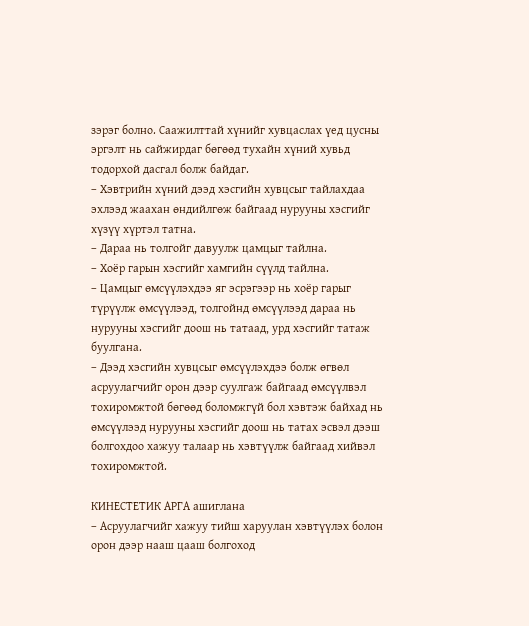зэрэг болно. Саажилттай хүнийг хувцаслах үед цусны эргэлт нь сайжирдаг бөгөөд тухайн хүний хувьд тодорхой дасгал болж байдаг.
– Хэвтрийн хүний дээд хэсгийн хувцсыг тайлахдаа эхлээд жаахан өндийлгөж байгаад нурууны хэсгийг хүзүү хүртэл татна.
– Дараа нь толгойг давуулж цамцыг тайлна.
– Хоёр гарын хэсгийг хамгийн сүүлд тайлна.
– Цамцыг өмсүүлэхдээ яг эсрэгээр нь хоёр гарыг түрүүлж өмсүүлээд, толгойнд өмсүүлээд дараа нь нурууны хэсгийг доош нь татаад, урд хэсгийг татаж буулгана.
– Дээд хэсгийн хувцсыг өмсүүлэхдээ болж өгвөл асруулагчийг орон дээр суулгаж байгаад өмсүүлвэл тохиромжтой бөгөөд боломжгүй бол хэвтэж байхад нь өмсүүлээд нурууны хэсгийг доош нь татах эсвэл дээш болгохдоо хажуу талаар нь хэвтүүлж байгаад хийвэл тохиромжтой.

КИНЕСТЕТИК АРГА ашиглана
– Асруулагчийг хажуу тийш харуулан хэвтүүлэх болон орон дээр нааш цааш болгоход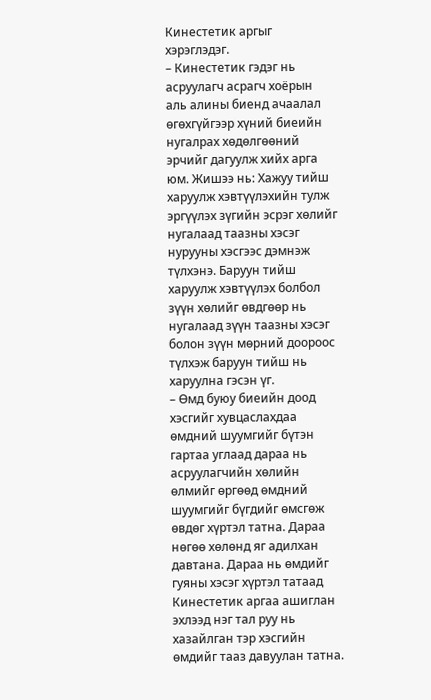Кинестетик аргыг хэрэглэдэг.
– Кинестетик гэдэг нь асруулагч асрагч хоёрын  аль алины биенд ачаалал өгөхгүйгээр хүний биеийн нугалрах хөдөлгөөний эрчийг дагуулж хийх арга юм. Жишээ нь: Хажуу тийш харуулж хэвтүүлэхийн тулж эргүүлэх зүгийн эсрэг хөлийг нугалаад таазны хэсэг нурууны хэсгээс дэмнэж түлхэнэ. Баруун тийш харуулж хэвтүүлэх болбол зүүн хөлийг өвдгөөр нь нугалаад зүүн таазны хэсэг болон зүүн мөрний доороос түлхэж баруун тийш нь харуулна гэсэн үг.
– Өмд буюу биеийн доод хэсгийг хувцаслахдаа өмдний шуумгийг бүтэн гартаа углаад дараа нь асруулагчийн хөлийн өлмийг өргөөд өмдний шуумгийг бүгдийг өмсгөж өвдөг хүртэл татна. Дараа нөгөө хөлөнд яг адилхан давтана. Дараа нь өмдийг гуяны хэсэг хүртэл татаад Кинестетик аргаа ашиглан эхлээд нэг тал руу нь хазайлган тэр хэсгийн өмдийг тааз давуулан татна.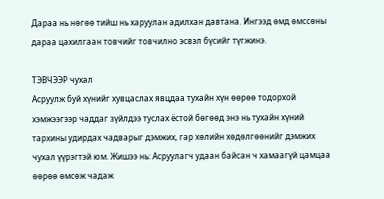Дараа нь нөгөө тийш нь харуулан адилхан давтана. Ингээд өмд өмссөны дараа цахилгаан товчийг товчилно эсвэл бүсийг түгжинэ.

ТЭВЧЭЭР чухал
Асруулж буй хүнийг хувцаслах явцдаа тухайн хүн өөрөө тодорхой хэмжээгээр чаддаг зүйлдээ туслах ёстой бөгөөд энэ нь тухайн хүний тархины удирдах чадварыг дэмжих, гар хөлийн хөдөлгөөнийг дэмжих чухал үүрэгтэй юм. Жишээ нь: Асруулагч удаан байсан ч хамаагүй цамцаа өөрөө өмсөж чадаж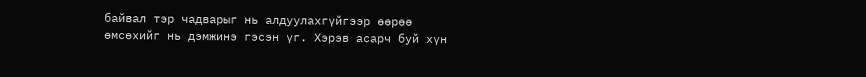байвал тэр чадварыг нь алдуулахгүйгээр өөрөө өмсөхийг нь дэмжинэ гэсэн үг. Хэрэв асарч буй хүн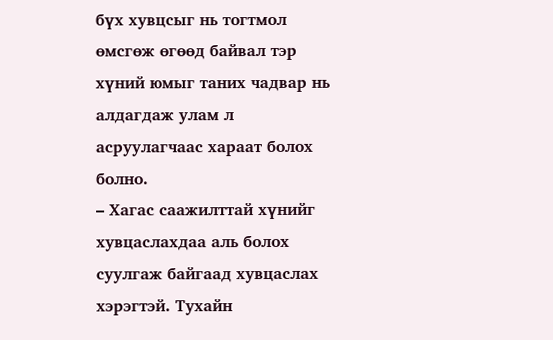бүх хувцсыг нь тогтмол өмсгөж өгөөд байвал тэр хүний юмыг таних чадвар нь алдагдаж улам л асруулагчаас хараат болох болно.
– Хагас саажилттай хүнийг хувцаслахдаа аль болох суулгаж байгаад хувцаслах хэрэгтэй. Тухайн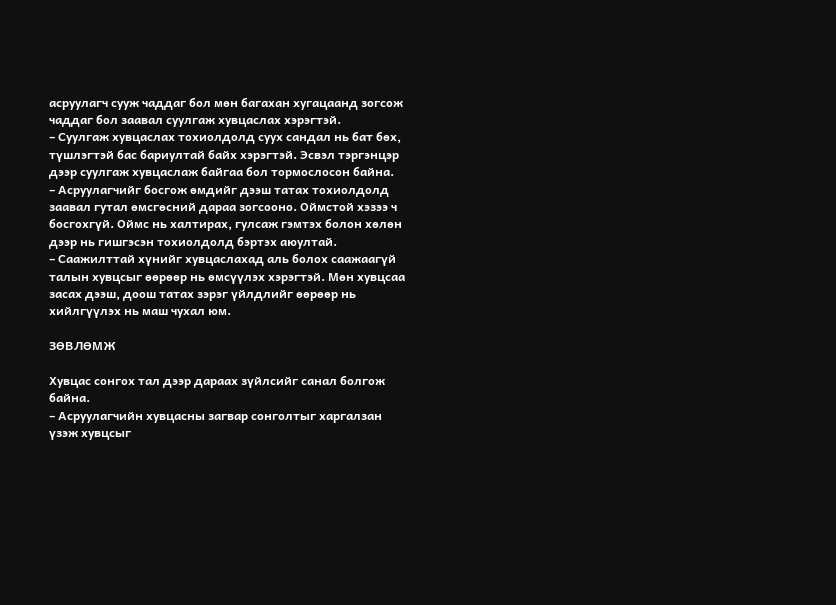асруулагч сууж чаддаг бол мөн багахан хугацаанд зогсож чаддаг бол заавал суулгаж хувцаслах хэрэгтэй.
– Суулгаж хувцаслах тохиолдолд суух сандал нь бат бөх, түшлэгтэй бас бариултай байх хэрэгтэй. Эсвэл тэргэнцэр дээр суулгаж хувцаслаж байгаа бол тормослосон байна.
– Асруулагчийг босгож өмдийг дээш татах тохиолдолд заавал гутал өмсгөсний дараа зогсооно. Оймстой хэзээ ч босгохгүй. Оймс нь халтирах, гулсаж гэмтэх болон хөлөн дээр нь гишгэсэн тохиолдолд бэртэх аюултай.
– Саажилттай хүнийг хувцаслахад аль болох саажаагүй талын хувцсыг өөрөөр нь өмсүүлэх хэрэгтэй. Мөн хувцсаа засах дээш, доош татах зэрэг үйлдлийг өөрөөр нь хийлгүүлэх нь маш чухал юм.

ЗӨВЛӨМЖ

Хувцас сонгох тал дээр дараах зүйлсийг санал болгож байна.
– Асруулагчийн хувцасны загвар сонголтыг харгалзан үзэж хувцсыг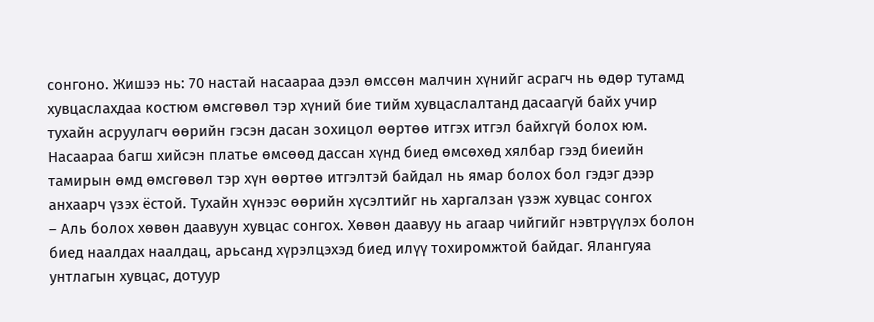сонгоно. Жишээ нь: 70 настай насаараа дээл өмссөн малчин хүнийг асрагч нь өдөр тутамд хувцаслахдаа костюм өмсгөвөл тэр хүний бие тийм хувцаслалтанд дасаагүй байх учир тухайн асруулагч өөрийн гэсэн дасан зохицол өөртөө итгэх итгэл байхгүй болох юм. Насаараа багш хийсэн платье өмсөөд дассан хүнд биед өмсөхөд хялбар гээд биеийн тамирын өмд өмсгөвөл тэр хүн өөртөө итгэлтэй байдал нь ямар болох бол гэдэг дээр анхаарч үзэх ёстой. Тухайн хүнээс өөрийн хүсэлтийг нь харгалзан үзэж хувцас сонгох
– Аль болох хөвөн даавуун хувцас сонгох. Хөвөн даавуу нь агаар чийгийг нэвтрүүлэх болон биед наалдах наалдац, арьсанд хүрэлцэхэд биед илүү тохиромжтой байдаг. Ялангуяа унтлагын хувцас, дотуур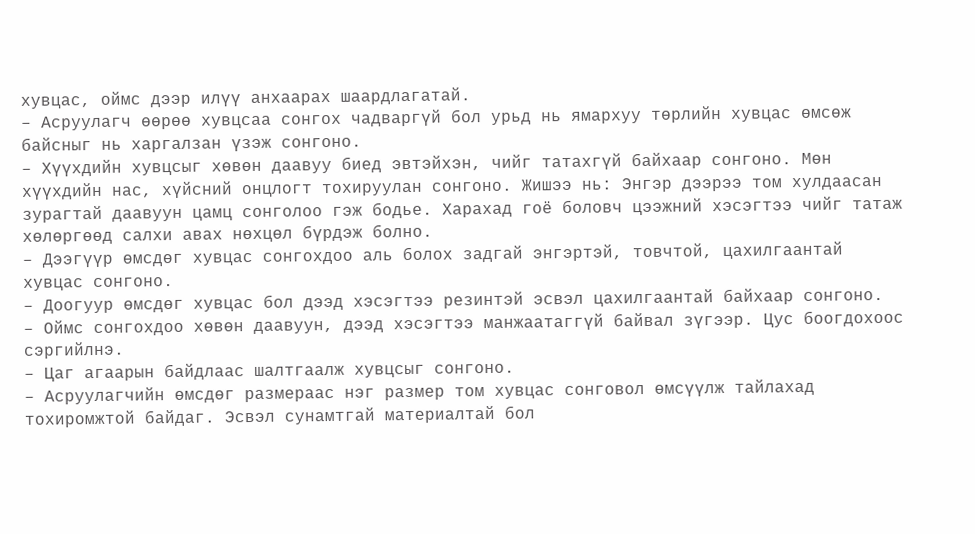хувцас, оймс дээр илүү анхаарах шаардлагатай.
– Асруулагч өөрөө хувцсаа сонгох чадваргүй бол урьд нь ямархуу төрлийн хувцас өмсөж байсныг нь харгалзан үзэж сонгоно.
– Хүүхдийн хувцсыг хөвөн даавуу биед эвтэйхэн, чийг татахгүй байхаар сонгоно. Мөн хүүхдийн нас, хүйсний онцлогт тохируулан сонгоно. Жишээ нь: Энгэр дээрээ том хулдаасан зурагтай даавуун цамц сонголоо гэж бодье. Харахад гоё боловч цээжний хэсэгтээ чийг татаж хөлөргөөд салхи авах нөхцөл бүрдэж болно.
– Дээгүүр өмсдөг хувцас сонгохдоо аль болох задгай энгэртэй, товчтой, цахилгаантай хувцас сонгоно.
– Доогуур өмсдөг хувцас бол дээд хэсэгтээ резинтэй эсвэл цахилгаантай байхаар сонгоно.
– Оймс сонгохдоо хөвөн даавуун, дээд хэсэгтээ манжаатаггүй байвал зүгээр. Цус боогдохоос сэргийлнэ.
– Цаг агаарын байдлаас шалтгаалж хувцсыг сонгоно.
– Асруулагчийн өмсдөг размераас нэг размер том хувцас сонговол өмсүүлж тайлахад тохиромжтой байдаг. Эсвэл сунамтгай материалтай бол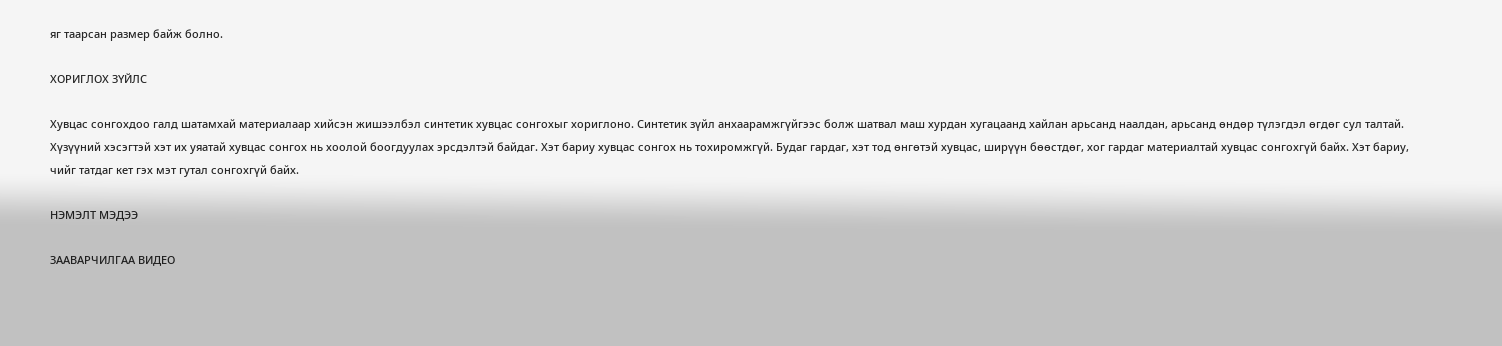яг таарсан размер байж болно.

ХОРИГЛОХ ЗҮЙЛС

Хувцас сонгохдоо галд шатамхай материалаар хийсэн жишээлбэл синтетик хувцас сонгохыг хориглоно. Синтетик зүйл анхаарамжгүйгээс болж шатвал маш хурдан хугацаанд хайлан арьсанд наалдан, арьсанд өндөр түлэгдэл өгдөг сул талтай.   Хүзүүний хэсэгтэй хэт их уяатай хувцас сонгох нь хоолой боогдуулах эрсдэлтэй байдаг. Хэт бариу хувцас сонгох нь тохиромжгүй. Будаг гардаг, хэт тод өнгөтэй хувцас, ширүүн бөөстдөг, хог гардаг материалтай хувцас сонгохгүй байх. Хэт бариу, чийг татдаг кет гэх мэт гутал сонгохгүй байх.

НЭМЭЛТ МЭДЭЭ

ЗААВАРЧИЛГАА ВИДЕО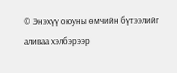© Энэхүү оюуны өмчийн бүтээлийг аливаа хэлбэрээр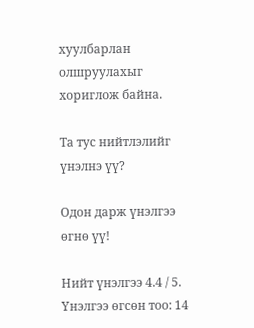хуулбарлан олшруулахыг хориглож байна.

Та тус нийтлэлийг үнэлнэ үү?

Одон дарж үнэлгээ өгнө үү!

Нийт үнэлгээ 4.4 / 5. Үнэлгээ өгсөн тоо: 14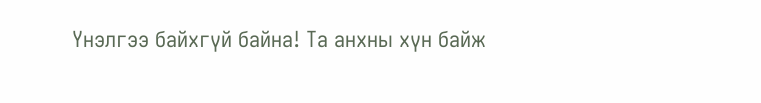Үнэлгээ байхгүй байна! Та анхны хүн байж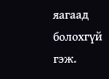яагаад болохгүй гэж.